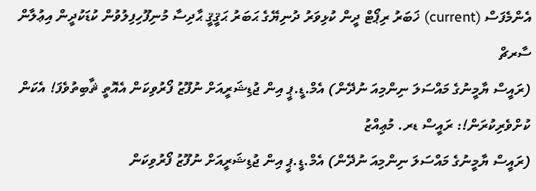އެންމެފަސް (current) ޚަބަރު ރިޕޯޓް ދީން ކުޅިވަރު ދުނިޔޭގެ ޙަބަރު ޙަޤީޤީ ޙާދިސާ މުނިފޫހިފިލުވުން ކުޑަކުދީން އިޢުލާން ސާރޗް
(ރައީސް ޔާމީނުގެ މައްސަލަ ނިންމިއަ ނުދޭން) އެމް.ޑީ.ޕީ އިން ޖުޑިޝަރީއަށް ނުފޫޒު ފޯރުވިކަން އެއޮތީ ޘާބިތުވެފަ! އެކަން ކުށްވެރިކުރަން!: ރައީސް ޑރ. މުޢިއްޒު
(ރައީސް ޔާމީނުގެ މައްސަލަ ނިންމިއަ ނުދޭން) އެމް.ޑީ.ޕީ އިން ޖުޑިޝަރީއަށް ނުފޫޒު ފޯރުވިކަން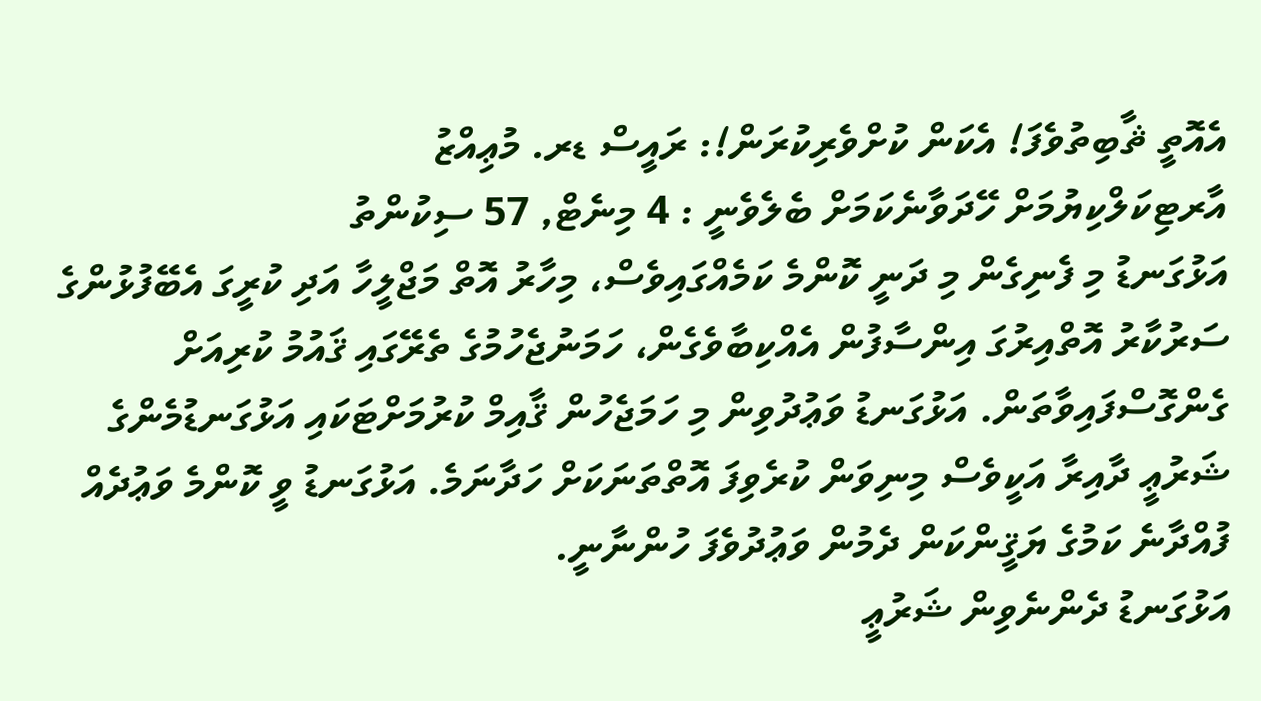އެއޮތީ ޘާބިތުވެފަ! އެކަން ކުށްވެރިކުރަން!: ރައީސް ޑރ. މުޢިއްޒު
އާރޓިކަލްކިޔުމަށް ހޭދަވާނެކަމަށް ބެލެވެނީ : 4 މިނެޓް, 57 ސިކުންތު
އަޅުގަނޑު މި ފެނިގެން މި ދަނީ ކޮންމެ ކަމެއްގައިވެސް، މިހާރު އޮތް މަޖްލީހާ އަދި ކުރީގަ އެބޭފުޅުންގެ ސަރުކާރު އޮތްއިރުގަ އިންސާފުން އެއްކިބާވެގެން، ހަމަނުޖެހުމުގެ ތެރޭގައި ޤައުމު ކުރިއަށް ގެންގޮސްފައިވާތަން. އަޅުގަނޑު ވަޢުދުވިން މި ހަމަޖެހުން ޤާއިމް ކުރުމަށްޓަކައި އަޅުގަނޑުމެންގެ ޝަރުޢީ ދާއިރާ އަކީވެސް މިނިވަން ކުރެވިފަ އޮތްތަނަކަށް ހަދާނަމެ. އަޅުގަނޑު ވީ ކޮންމެ ވަޢުދެއް ފުއްދާނެ ކަމުގެ ޔަޤީންކަން ދެމުން ވަޢުދުވެފަ ހުންނާނީ.
އަޅުގަނޑު ދެންނެވިން ޝަރުޢީ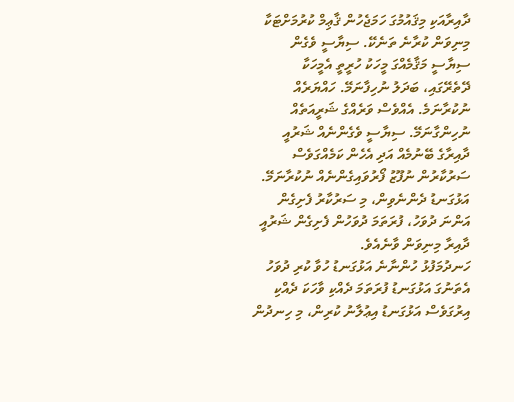ދާއިރާއަކި މިޤައުމުގަ ހަމަޖެހުން ޤާޢިމް ކުރުމަށްޓަކާ މިނިވަން ކުރާނެ ތަނެކޭ. ސިޔާސީ ވެގެން ސިޔާސީ މަޤާމެއްގަ މީހަކު ހުރީތީ އެމީހަކާ ދޭތެރޭގައި، ބަދަލު ނުހިފާނަމޭ. ހައްޔަރެއް ނުކުރާނަމެ. އެއްވެސް ވަރެއްގެ ޝަރީއަތެއް ނުހިންގާނަމޭ. ސިޔާސީ ވެގެންނެއް ޝަރުއީ ދާއިރާގެ ބޭނުމެއް އަދި އެހެން ކަމެއްގަވެސް ސަރުކާރުން ނުފޫޒު ފޯރުވައިގެންނެއް ނުކުރާނަމޭ. އަޅުގަނޑު ދެންނެވިން، މި ސަރުކާރު ފެށިގެން އަންނަ ދުވަހު، ފުރަތަމަ ދުވަހުން ފެށިގެން ޝަރުއީ ދާއިރާ މިނިވަން ވާނެއެވެ.
ހަނދުމަފުޅު ހުންނާނެ އަޅުގަނޑު ހުވާ ކުރި ދުވަހު އެތަނުގަ އަޅުގަނޑު ފުރަތަމަ ދެއްކި ވާހަކަ ދެއްކި އިރުގަވެސް އަޅުގަނޑު އިޢުލާނު ކުރިން، މި ހިނދުން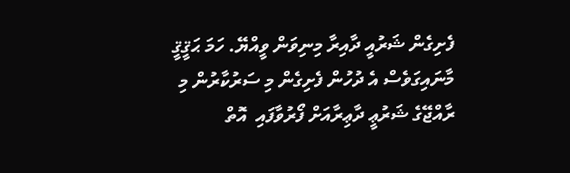ފެށިގެން ޝަރުއީ ދާއިރާ މިނިވަން ވީއްޔޭ. ހަމަ ޙަޤީޤީ މާނައިގަވެސް އެ ދުހުން ފެށިގެން މި ސަރުކާރުން މި ރާއްޖޭގެ ޝަރުޢީ ދާޢިރާއަށް ފޯރުވާފައި  އޮތް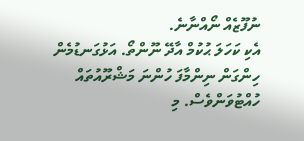ނުފޫޒެއް ނޯއްނާނެ.
އެކި ކަހަލަ ޙުކުމް އާދޭ ނޫންތޯ. އަޅުގަނޑުމެން ހިންގަން ނިންމާފަ ހުންނަ މަޝްރޫއުތައް ހުއްޓުވަންވެސް. މި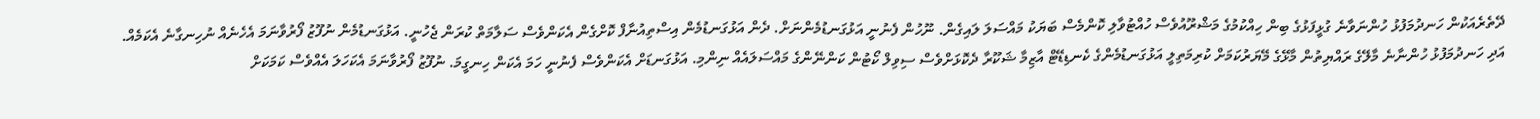ދޭތެރެއަކުން ހަނދުމަފުޅު ހުންނަވާނެ ގުޅީފަޅުގެ ބިން ހިއްކުމުގެ މަޝްރޫއުވެސް ހުއްޓުވާލި ކޮންމެސް ބަޔަކު މައްސަލަ ލައިގެން. ނޫހުން ފެނުނީ އަޅުގަނޑުމެންނަށް. ދެން އަޅުގަނޑުމެން އިސްތިއުނާފް ކޮށްގެން އެކަންވެސް ސަލާމަތް ކުރަން ޖެހުނީ. އަޅުގަނޑުމެން ނުފޫޒު ފޯރުވާނަމަ އެހެނެއް ނުހިނގާނެ އެކަމެއް.
އަދި ހަނދުމަފުޅު ހުންނާނެ މާލޭގެ ރައްޔިތުން މާޅޭގެ މޭޔަރުކަމަށް ކުރިމަތިލީ އަޅުގަނޑުމެންގެ ކެނޑިޑޭޓް އާޒިމާ ޝަކޫރާ ދެކޮޅަށްވެސް ސިވިލް ކޯޓުން ކަންނޭންގެ މައްސަލައެއް ނިންމި. އަޅުގަނޑަށް އެކަންވެސް ފެނުނީ ހަމަ އެކަން ހިނގީމަ. ނުފޫޒު ފޯރުވާނަމަ އެކަހަލަ އެއްވެސް ކަމަކަށް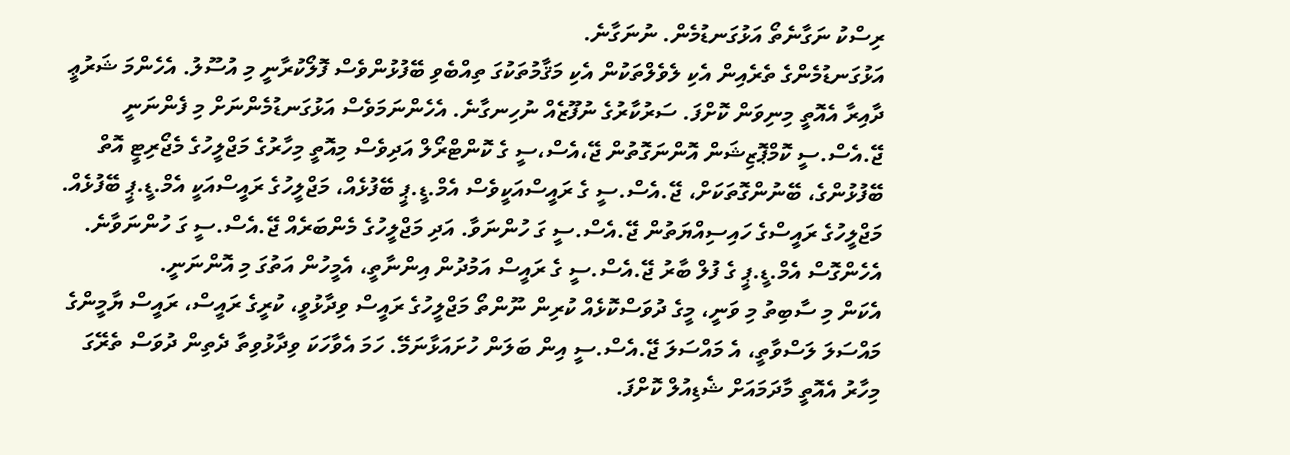ރިސްކު ނަގާނެތޯ އަޅުގަނޑުމެން. ނުނަގާނެ.
އަޅުގަނޑުމެންގެ ތެރެއިން އެކި ލެވެލްތަކުން އެކި މަޤާމުތަކުގަ ތިއްބެވި ބޭފުޅުންވެސް ފޮލޯކުރާނީ މި އުސޫލު. އެހެންމަ ޝަރުޢީ ދާއިރާ އެއޮތީ މިނިވަން ކޮށްފަ. ސަރުކާރުގެ ނުފޫޒެއް ނުހިނގާނެ. އެހެންނަމަވެސް އަޅުގަނޑުމެންނަށް މި ފެންނަނީ ޖޭ.އެސް.ސީ ކޮމްޕޮޒިޝަން އޮންނަގޮތުން ޖޭ،އެސް،ސީ ގެ ކޮންޓްރޯލް އަދިވެސް މިއޮތީ މިހާރުގެ މަޖްލީހުގެ މެޖޯރިޓީ އޮތް ބޭފުޅުންގެ، ބޭނުންގޮތަކަށް، ޖޭ.އެސް.ސީ ގެ ރައީސްއަކީވެސް އެމް.ޑީ.ޕީ ބޭފުޅެއް، މަޖްލީހުގެ ރައީސްއަކީ އެމް.ޑީ.ޕީ ބޭފުޅެއް. މަޖްލީހުގެ ރައީސްގެ ހައިސިއްޔަތުން ޖޭ.އެސް.ސީ ގަ ހުންނަވާ. އަދި މަޖްލީހުގެ މެންބަރެއް ޖޭ.އެސް.ސީ ގަ ހުންނަވާނެ. އެހެންގޮސް އެމް.ޑީ.ޕީ ގެ ފުލް ބާރު ޖޭ.އެސް.ސީ ގެ ރައީސް އަމުދުން އިންނާތީ، އެމީހުން އަތުގަ މި އޮންނަނީ.
އެކަން މި ސާބިތު މި ވަނީ، މީގެ ދުވަސްކޮޅެއް ކުރިން ނޫންތޯ މަޖްލީހުގެ ރައީސް ވިދާޅުވީ، ކުރީގެ ރައީސް، ރައީސް ޔާމީންގެ މައްސަލަ ލަސްވާތީ، އެ މައްސަލަ ޖޭ.އެސް.ސީ އިން ބަލަން ހުށައަޅާނަމޭ. ހަމަ އެވާހަކަ ވިދާޅުވިތާ ދެތިން ދުވަސް ތެރޭގަ މިހާރު އެއޮތީ މާދަމައަށް ޝެޑިއުލް ކޮށްފަ.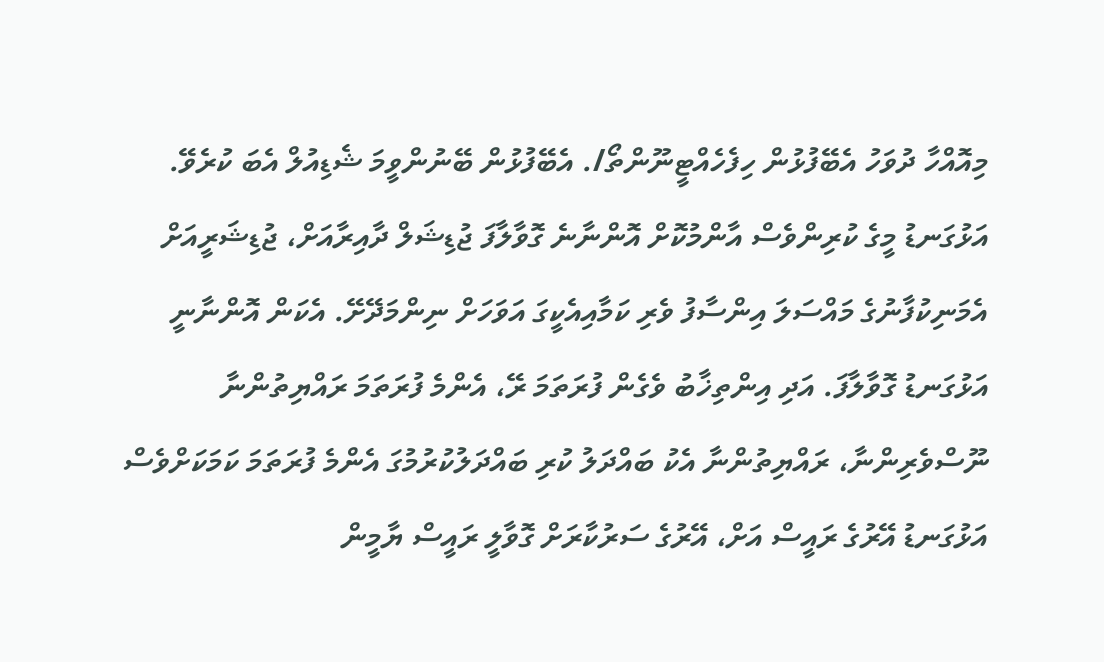މިއޮއްހާ ދުވަހު އެބޭފުޅުން ހިފެހެއްޓީނޫންތޯ/. އެބޭފުޅުން ބޭނުންވީމަ ޝެޑިއުލް އެބަ ކުރެވޭ.
އަޅުގަނޑު މީގެ ކުރިންވެސް އާންމުކޮށް އޮންނާނެ ގޮވާލާފަ ޖުޑިޝަލް ދާއިރާއަށް، ޖުޑިޝަރީއަށް އެމަނިކުފާނުގެ މައްސަލަ އިންސާފު ވެރި ކަމާއިއެކީގަ އަވަހަށް ނިންމަދޭށޭ. އެކަން އޮންނާނީ އަޅުގަނޑު ގޮވާލާފަ. އަދި އިންތިޚާބު ވެގެން ފުރަތަމަ ރޭ، އެންމެ ފުރަތަމަ ރައްޔިތުންނާ ނޫސްވެރިންނާ، ރައްޔިތުންނާ އެކު ބައްދަލު ކުރި ބައްދަލުކުރުމުގަ އެންމެ ފުރަތަމަ ކަމަކަށްވެސް އަޅުގަނޑު އޭރުގެ ރައީސް އަށް، އޭރުގެ ސަރުކާރަށް ގޮވާލީ ރައީސް ޔާމީން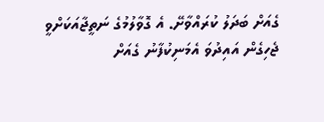ގެއަށް ބަދަލު ކުރައްވާށޭ. އެ ގޮވާލުމުގެ ނަތީޖާއަކަށްވީ ޖެހިގެން އައިދުވަ އެމަނިކުފާނު ގެއަށް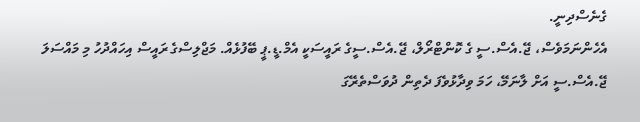ގެނެސްދިނީ.
އެހެންނަމަވެސް، ޖޭ.އެސް.ސީ ގެ ކޮންޓްރޯލް، ޖޭ.އެސް.ސީގެ ރައީސަކީ އެމް.ޑީ.ޕީ ބޭފުޅެއް. މަޖްލިސްގެ ރައީސް އިހައްދުހު މި މައްސަލަ ޖޭ.އެސް.ސީ އަށް ލާނަމޭ، ހަމަ ވިދާޅުވެފަ ދެތިން ދުވަސްތެރޭގަ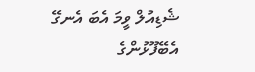ޝެޑިއުލް ވީމަ އެބަ އެނގޭ އެބޭފޫޅުންގެ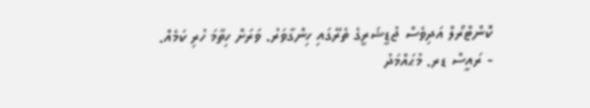ކޮންޓްރޯލް އަދިވެސް ޖުޑީޝަރީގެ ތެރޭގައި ހިންގާވަރު. ވަރަށް ހިތާމަ ހުރި ކަމެއް.
- ރައީސް ޑރ. މުޙައްމަދު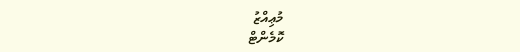މުޢިއްޒު
ކޮމެންޓް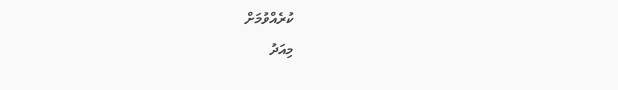ކުރެއްވުމަށް
މިއަދު